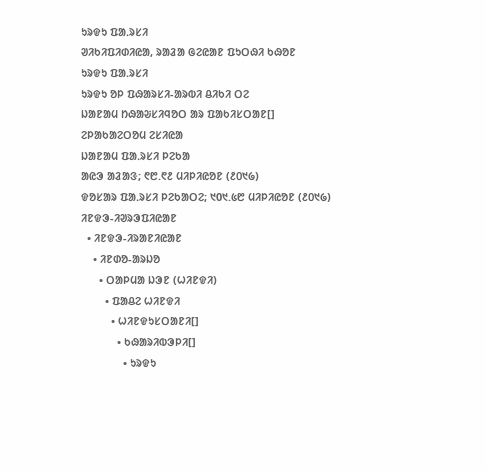ᱩᱨᱫᱩ ᱯᱟᱹᱨᱥᱤ
ᱣᱤᱠᱤᱯᱤᱰᱤᱭᱟ, ᱨᱟᱲᱟ ᱜᱮᱭᱟᱱ ᱯᱩᱛᱷᱤ ᱠᱷᱚᱱ
ᱩᱨᱫᱩ ᱯᱟᱹᱨᱥᱤ
ᱩᱨᱫᱩ ᱚᱞ ᱯᱷᱟᱨᱥᱤ-ᱟᱨᱵᱤ ᱪᱤᱠᱤ ᱛᱮ
ᱡᱟᱱᱟᱢ ᱴᱷᱟᱶᱥᱤᱧᱚᱛ ᱟᱨ ᱯᱟᱠᱤᱥᱛᱟᱱ[]
ᱮᱞᱟᱠᱟᱮᱛᱚᱢ ᱮᱥᱤᱭᱟ
ᱡᱟᱱᱟᱢ ᱯᱟᱹᱨᱥᱤ ᱞᱮᱠᱟ
ᱟᱭᱳ ᱟᱲᱟᱝ; ᱖᱘.᱖᱒ ᱢᱤᱞᱤᱭᱚᱱ (᱒᱐᱑᱙)
ᱫᱚᱥᱟᱨ ᱯᱟᱹᱨᱥᱤ ᱞᱮᱠᱟᱛᱮ; ᱑0᱑.᱕᱘ ᱢᱤᱞᱤᱭᱚᱱ (᱒᱐᱑᱙)
ᱤᱱᱫᱳ-ᱤᱣᱨᱳᱯᱤᱭᱟᱱ
  • ᱤᱱᱫᱳ-ᱤᱨᱟᱱᱤᱭᱟᱱ
    • ᱤᱱᱰᱚ-ᱟᱨᱡᱚ
      • ᱛᱟᱞᱢᱟ ᱡᱳᱱ (ᱦᱤᱱᱫᱤ)
        • ᱯᱟᱪᱮ ᱦᱤᱱᱫᱤ
          • ᱦᱤᱱᱫᱩᱥᱛᱟᱱᱤ[]
            • ᱠᱷᱟᱨᱤᱵᱳᱞᱤ[]
              • ᱩᱨᱫᱩ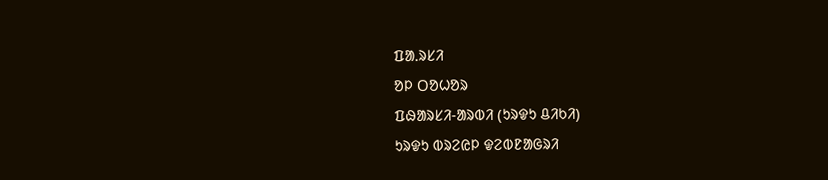ᱯᱟᱹᱨᱥᱤ
ᱚᱞ ᱛᱚᱦᱚᱨ
ᱯᱷᱟᱨᱥᱤ-ᱟᱨᱵᱤ (ᱩᱨᱫᱩ ᱪᱤᱠᱤ)
ᱩᱨᱫᱩ ᱵᱨᱮᱭᱞ ᱫᱮᱵᱱᱟᱜᱨᱤ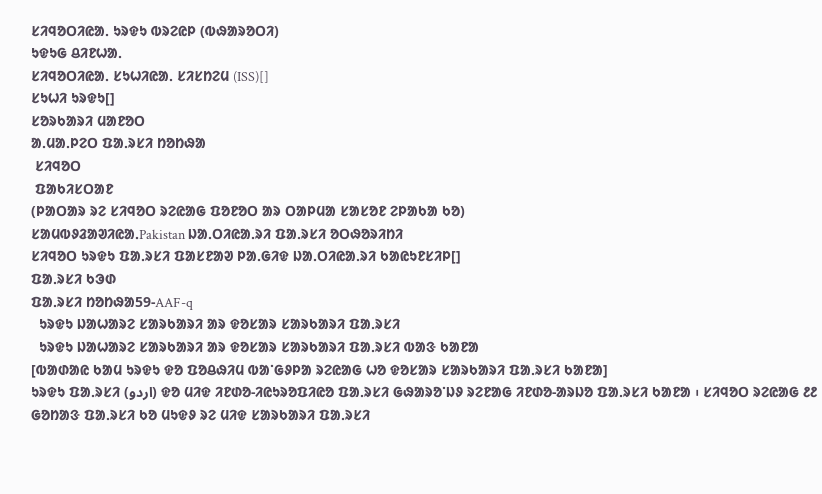ᱥᱤᱧᱚᱛᱤᱭᱟᱹ ᱩᱨᱫᱩ ᱵᱨᱮᱭᱞ (ᱵᱷᱟᱨᱚᱛᱤ)
ᱩᱫᱩᱜ ᱪᱤᱱᱦᱟᱹ
ᱥᱤᱧᱚᱛᱤᱭᱟᱹ ᱥᱩᱦᱤᱭᱟᱹ ᱥᱤᱥᱴᱮᱢ (ISS)[]
ᱥᱩᱦᱤ ᱩᱨᱫᱩ[]
ᱥᱚᱨᱠᱟᱨᱤ ᱢᱟᱱᱚᱛ
ᱟᱹᱢᱟᱹᱞᱮᱛ ᱯᱟᱹᱨᱥᱤ ᱴᱚᱴᱷᱟ
 ᱥᱤᱧᱚᱛ
 ᱯᱟᱠᱤᱥᱛᱟᱱ
(ᱞᱟᱛᱟᱨ ᱨᱮ ᱥᱤᱧᱚᱛ ᱨᱮᱭᱟᱜ ᱯᱚᱱᱚᱛ ᱟᱨ ᱛᱟᱞᱢᱟ ᱥᱟᱥᱚᱱ ᱮᱞᱟᱠᱟ ᱠᱚ)
ᱥᱟᱢᱵᱽᱲᱟᱣᱤᱭᱟᱹPakistan ᱡᱟᱹᱛᱤᱭᱟᱹᱨᱤ ᱯᱟᱹᱨᱥᱤ ᱚᱛᱷᱚᱨᱤᱴᱤ
ᱥᱤᱧᱚᱛ ᱩᱨᱫᱩ ᱯᱟᱹᱨᱥᱤ ᱯᱟᱥᱱᱟᱣ ᱞᱟᱹᱜᱤᱫ ᱡᱟᱹᱛᱤᱭᱟᱹᱨᱤ ᱠᱟᱭᱩᱱᱥᱤᱞ[]
ᱯᱟᱹᱨᱥᱤ ᱠᱳᱰ
ᱯᱟᱹᱨᱥᱤ ᱴᱚᱴᱷᱟ59-AAF-q
  ᱩᱨᱫᱩ ᱡᱟᱦᱟᱨᱮ ᱥᱟᱨᱠᱟᱨᱤ ᱟᱨ ᱫᱚᱥᱟᱨ ᱥᱟᱨᱠᱟᱨᱤ ᱯᱟᱹᱨᱥᱤ
  ᱩᱨᱫᱩ ᱡᱟᱦᱟᱨᱮ ᱥᱟᱨᱠᱟᱨᱤ ᱟᱨ ᱫᱚᱥᱟᱨ ᱥᱟᱨᱠᱟᱨᱤ ᱯᱟᱹᱨᱥᱤ ᱵᱟᱝ ᱠᱟᱱᱟ
[ᱵᱟᱰᱟᱭ ᱠᱟᱢ ᱩᱨᱫᱩ ᱫᱚ ᱯᱚᱪᱷᱤᱢ ᱵᱟᱸᱜᱽᱞᱟ ᱨᱮᱭᱟᱜ ᱦᱚ ᱫᱚᱥᱟᱨ ᱥᱟᱨᱠᱟᱨᱤ ᱯᱟᱹᱨᱥᱤ ᱠᱟᱱᱟ]
ᱩᱨᱫᱩ ᱯᱟᱹᱨᱥᱤ (اردو) ᱫᱚ ᱢᱤᱫ ᱤᱱᱰᱚ-ᱤᱭᱩᱨᱚᱯᱤᱭᱚ ᱯᱟᱹᱨᱥᱤ ᱜᱷᱟᱨᱚᱸᱡᱽ ᱨᱮᱱᱟᱜ ᱤᱱᱰᱚ-ᱟᱨᱡᱚ ᱯᱟᱹᱨᱥᱤ ᱠᱟᱱᱟ ᱾ ᱥᱤᱧᱚᱛ ᱨᱮᱭᱟᱜ ᱒᱒ ᱜᱚᱴᱟᱝ ᱯᱟᱹᱨᱥᱤ ᱠᱚ ᱢᱩᱫᱽ ᱨᱮ ᱢᱤᱫ ᱥᱟᱨᱠᱟᱨᱤ ᱯᱟᱹᱨᱥᱤ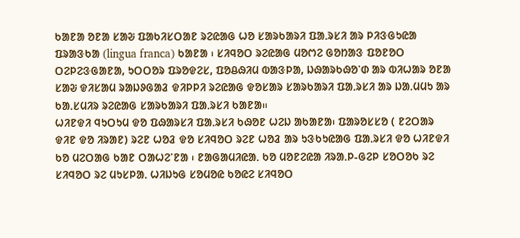ᱠᱟᱱᱟ ᱚᱱᱟ ᱥᱟᱶ ᱯᱟᱠᱤᱥᱛᱟᱱ ᱨᱮᱭᱟᱜ ᱦᱚ ᱥᱟᱨᱠᱟᱨᱤ ᱯᱟᱹᱨᱥᱤ ᱟᱨ ᱞᱤᱝᱜᱩᱭᱟ ᱯᱨᱟᱝᱠᱟ (lingua franca) ᱠᱟᱱᱟ ᱾ ᱥᱤᱧᱚᱛ ᱨᱮᱭᱟᱜ ᱢᱚᱬᱮ ᱜᱚᱴᱟᱝ ᱯᱚᱱᱚᱛ ᱛᱮᱞᱮᱝᱜᱟᱱᱟ, ᱩᱛᱛᱚᱨ ᱯᱨᱚᱫᱮᱥ, ᱯᱚᱪᱷᱤᱢ ᱵᱟᱝᱞᱟ, ᱡᱷᱟᱨᱠᱷᱚᱸᱰ ᱟᱨ ᱵᱤᱦᱟᱨ ᱚᱱᱟ ᱥᱟᱶ ᱫᱤᱥᱟᱢ ᱨᱟᱡᱽᱜᱟᱲ ᱫᱤᱞᱞᱤ ᱨᱮᱭᱟᱜ ᱫᱚᱥᱟᱨ ᱥᱟᱨᱠᱟᱨᱤ ᱯᱟᱹᱨᱥᱤ ᱟᱨ ᱡᱟᱹᱢᱢᱩ ᱟᱨ ᱠᱟᱹᱥᱢᱤᱨ ᱨᱮᱭᱟᱜ ᱥᱟᱨᱠᱟᱨᱤ ᱯᱟᱹᱨᱥᱤ ᱠᱟᱱᱟ᱿
ᱦᱤᱱᱫᱤ ᱧᱩᱛᱩᱢ ᱫᱚ ᱯᱷᱟᱨᱥᱤ ᱯᱟᱹᱨᱥᱤ ᱠᱷᱚᱱ ᱦᱮᱡ ᱟᱠᱟᱱᱟ᱾ ᱯᱟᱨᱚᱥᱥᱚ ( ᱱᱮᱛᱟᱨ ᱫᱤᱱ ᱫᱚ ᱤᱨᱟᱱ) ᱨᱮᱱ ᱦᱚᱲ ᱫᱚ ᱥᱤᱧᱚᱛ ᱨᱮᱱ ᱦᱚᱲ ᱟᱨ ᱩᱝᱠᱩᱭᱟᱜ ᱯᱟᱹᱨᱥᱤ ᱫᱚ ᱦᱤᱱᱫᱤ ᱠᱚ ᱢᱮᱛᱟᱜ ᱠᱟᱱ ᱛᱟᱦᱮᱸᱱᱟ ᱾ ᱱᱟᱜᱟᱢᱤᱭᱟᱹ ᱠᱚ ᱢᱚᱱᱮᱭᱟ ᱤᱨᱟᱹᱞ-ᱜᱮᱞ ᱥᱚᱛᱚᱠ ᱨᱮ ᱥᱤᱧᱚᱛ ᱨᱮ ᱢᱩᱥᱞᱟᱹ ᱦᱤᱡᱩᱜ ᱥᱚᱢᱚᱭ ᱠᱚᱭᱮ ᱥᱤᱧᱚᱛ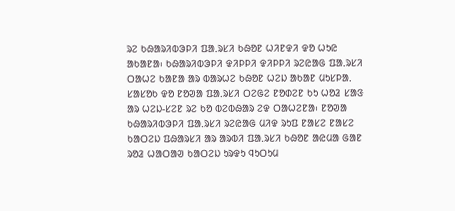ᱨᱮ ᱠᱷᱟᱨᱤᱵᱳᱞᱤ ᱯᱟᱹᱨᱥᱤ ᱠᱷᱚᱱ ᱦᱤᱱᱫᱤ ᱫᱚ ᱦᱩᱭ ᱟᱠᱟᱱᱟ᱾ ᱠᱷᱟᱨᱤᱵᱳᱞᱤ ᱫᱤᱞᱞᱤ ᱫᱤᱞᱞᱤ ᱨᱮᱭᱟᱜ ᱯᱟᱹᱨᱥᱤ ᱛᱟᱦᱮ ᱠᱟᱱᱟ ᱟᱨ ᱵᱟᱨᱦᱮ ᱠᱷᱚᱱ ᱦᱮᱡ ᱟᱠᱟᱱ ᱢᱩᱥᱞᱟᱹ ᱥᱟᱥᱚᱠ ᱫᱚ ᱱᱚᱣᱟ ᱯᱟᱹᱨᱥᱤ ᱛᱮᱜᱮ ᱱᱚᱰᱮᱱ ᱠᱩ ᱦᱚᱲ ᱥᱟᱝ ᱟᱨ ᱦᱮᱡ-ᱥᱮᱱ ᱨᱮ ᱠᱚ ᱵᱮᱵᱷᱟᱨ ᱮᱫ ᱛᱟᱦᱮᱱᱟ᱾ ᱱᱚᱣᱟ ᱠᱷᱟᱨᱤᱵᱳᱞᱤ ᱯᱟᱹᱨᱥᱤ ᱨᱮᱭᱟᱜ ᱢᱤᱫ ᱨᱩᱯ ᱱᱟᱥᱮ ᱱᱟᱥᱮ ᱠᱟᱛᱮᱡ ᱯᱷᱟᱨᱥᱤ ᱟᱨ ᱟᱨᱵᱤ ᱯᱟᱹᱨᱥᱤ ᱠᱷᱚᱱ ᱟᱭᱢᱟ ᱜᱟᱱ ᱨᱚᱲ ᱦᱟᱛᱟᱣ ᱠᱟᱛᱮᱡ ᱩᱨᱫᱩ ᱧᱩᱛᱩᱢ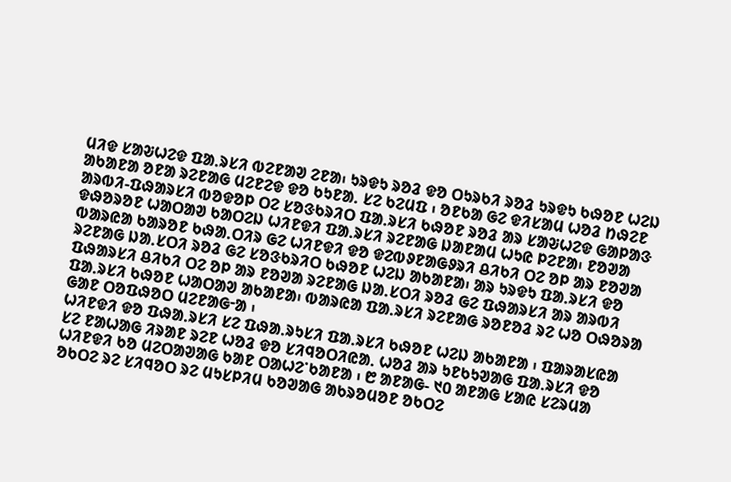ᱢᱤᱫ ᱥᱟᱶᱦᱮᱫ ᱯᱟᱹᱨᱥᱤ ᱵᱮᱱᱟᱣ ᱮᱱᱟ᱾ ᱩᱨᱫᱩ ᱨᱚᱲ ᱫᱚ ᱛᱩᱨᱠᱤ ᱨᱚᱲ ᱩᱨᱫᱩ ᱠᱷᱚᱱ ᱦᱮᱡ ᱟᱠᱟᱱᱟ ᱚᱱᱟ ᱨᱮᱱᱟᱜ ᱢᱮᱱᱮᱫ ᱫᱚ ᱠᱩᱱᱟᱹ ᱥᱮ ᱠᱮᱢᱯ ᱾ ᱚᱱᱠᱟ ᱜᱮ ᱫᱤᱥᱟᱢ ᱦᱚᱲ ᱴᱷᱮᱱ ᱟᱨᱵᱤ-ᱯᱷᱟᱨᱥᱤ ᱵᱚᱫᱚᱞ ᱛᱮ ᱥᱚᱝᱠᱨᱤᱛ ᱯᱟᱹᱨᱥᱤ ᱠᱷᱚᱱ ᱨᱚᱲ ᱟᱨ ᱥᱟᱶᱦᱮᱫ ᱜᱟᱞᱟᱝ ᱫᱷᱚᱨᱚᱱ ᱦᱟᱛᱟᱣ ᱠᱟᱛᱮᱡ ᱦᱤᱱᱫᱤ ᱯᱟᱹᱨᱥᱤ ᱨᱮᱱᱟᱜ ᱡᱟᱱᱟᱢ ᱦᱩᱭ ᱞᱮᱱᱟ᱾ ᱱᱚᱣᱟ ᱵᱟᱨᱭᱟ ᱠᱟᱨᱚᱱ ᱠᱷᱟᱹᱛᱤᱨ ᱜᱮ ᱦᱤᱱᱫᱤ ᱫᱚ ᱫᱮᱵᱽᱱᱟᱜᱽᱨᱤ ᱪᱤᱠᱤ ᱛᱮ ᱚᱞ ᱟᱨ ᱱᱚᱣᱟ ᱨᱮᱱᱟᱜ ᱡᱟᱹᱥᱛᱤ ᱨᱚᱲ ᱜᱮ ᱥᱚᱝᱠᱨᱤᱛ ᱠᱷᱚᱱ ᱦᱮᱡ ᱟᱠᱟᱱᱟ᱾ ᱟᱨ ᱩᱨᱫᱩ ᱯᱟᱹᱨᱥᱤ ᱫᱚ ᱯᱷᱟᱨᱥᱤ ᱪᱤᱠᱤ ᱛᱮ ᱚᱞ ᱟᱨ ᱱᱚᱣᱟ ᱨᱮᱱᱟᱜ ᱡᱟᱹᱥᱛᱤ ᱨᱚᱲ ᱜᱮ ᱯᱷᱟᱨᱥᱤ ᱟᱨ ᱟᱨᱵᱤ ᱯᱟᱹᱨᱥᱤ ᱠᱷᱚᱱ ᱦᱟᱛᱟᱣ ᱟᱠᱟᱱᱟ᱾ ᱵᱟᱨᱭᱟ ᱯᱟᱹᱨᱥᱤ ᱨᱮᱱᱟᱜ ᱨᱚᱱᱚᱲ ᱨᱮ ᱦᱚ ᱛᱷᱚᱨᱟ ᱜᱟᱱ ᱛᱚᱯᱷᱚᱛ ᱢᱮᱱᱟᱜᱼᱟ ᱾
ᱦᱤᱱᱫᱤ ᱫᱚ ᱯᱷᱟᱹᱨᱥᱤ ᱥᱮ ᱯᱷᱟᱹᱨᱩᱥᱤ ᱯᱟᱹᱨᱥᱤ ᱠᱷᱚᱱ ᱦᱮᱡ ᱟᱠᱟᱱᱟ ᱾ ᱯᱟᱨᱟᱥᱭᱟ ᱥᱮ ᱱᱟᱦᱟᱜ ᱤᱨᱟᱱ ᱨᱮᱱ ᱦᱚᱲ ᱫᱚ ᱥᱤᱧᱚᱛᱤᱭᱟᱹ ᱦᱚᱲ ᱟᱨ ᱩᱱᱠᱩᱣᱟᱜ ᱯᱟᱹᱨᱥᱤ ᱫᱚ ᱦᱤᱱᱫᱤ ᱠᱚ ᱢᱮᱛᱟᱣᱟᱜ ᱠᱟᱱ ᱛᱟᱦᱮᱸᱠᱟᱱᱟ ᱾ ᱘ ᱟᱱᱟᱜ- ᱑᱐ ᱟᱱᱟᱜ ᱥᱟᱭ ᱥᱮᱨᱢᱟ ᱚᱠᱛᱮ ᱨᱮ ᱥᱤᱧᱚᱛ ᱨᱮ ᱢᱩᱥᱞᱤᱢ ᱠᱚᱣᱟᱜ ᱟᱠᱨᱚᱢᱚᱱ ᱚᱠᱛᱮ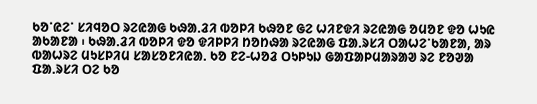ᱠᱚᱸᱭᱮᱸ ᱥᱤᱧᱚᱛ ᱨᱮᱭᱟᱜ ᱠᱷᱟᱹᱲᱤ ᱵᱚᱞᱤ ᱠᱷᱚᱱ ᱜᱮ ᱦᱤᱱᱫᱤ ᱨᱮᱭᱟᱜ ᱚᱢᱚᱱ ᱫᱚ ᱦᱩᱭ ᱟᱠᱟᱱᱟ ᱾ ᱠᱷᱟᱹᱲᱤ ᱵᱚᱞᱤ ᱫᱚ ᱫᱤᱞᱞᱤ ᱴᱚᱴᱷᱟ ᱨᱮᱭᱟᱜ ᱯᱟᱹᱨᱥᱤ ᱛᱟᱦᱮᱸᱠᱟᱱᱟ, ᱟᱨ ᱵᱟᱦᱨᱮ ᱢᱩᱥᱞᱤᱢ ᱥᱟᱥᱚᱱᱤᱭᱟᱹ ᱠᱚ ᱱᱮ-ᱦᱚᱲ ᱛᱩᱞᱩᱡ ᱜᱟᱯᱟᱞᱢᱟᱨᱟᱣ ᱨᱮ ᱱᱚᱣᱟ ᱯᱟᱹᱨᱥᱤ ᱛᱮ ᱠᱚ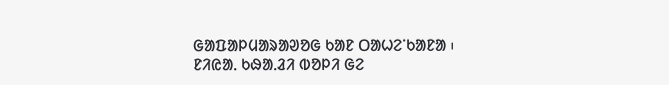ᱜᱟᱯᱟᱞᱢᱟᱨᱟᱣᱚᱜ ᱠᱟᱱ ᱛᱟᱦᱮᱸᱠᱟᱱᱟ ᱾ ᱱᱤᱭᱟᱹ ᱠᱷᱟᱹᱲᱤ ᱵᱚᱞᱤ ᱜᱮ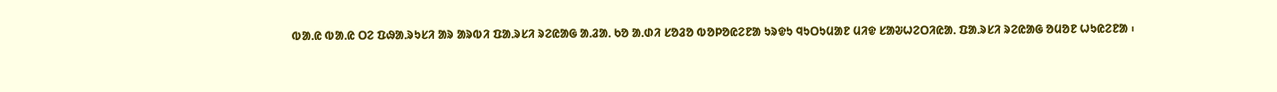ᱵᱟᱹᱭ ᱵᱟᱹᱭ ᱛᱮ ᱯᱷᱟᱹᱨᱩᱥᱤ ᱟᱨ ᱟᱨᱵᱤ ᱯᱟᱹᱨᱥᱤ ᱨᱮᱭᱟᱜ ᱟᱹᱲᱟᱹ ᱠᱚ ᱟᱹᱰᱤ ᱥᱚᱲᱚ ᱵᱚᱞᱚᱭᱮᱱᱟ ᱩᱨᱫᱩ ᱧᱩᱛᱩᱢᱟᱱ ᱢᱤᱫ ᱥᱟᱶᱦᱮᱛᱤᱭᱟᱹ ᱯᱟᱹᱨᱥᱤ ᱨᱮᱭᱟᱜ ᱚᱢᱚᱱ ᱦᱩᱭᱮᱱᱟ ᱾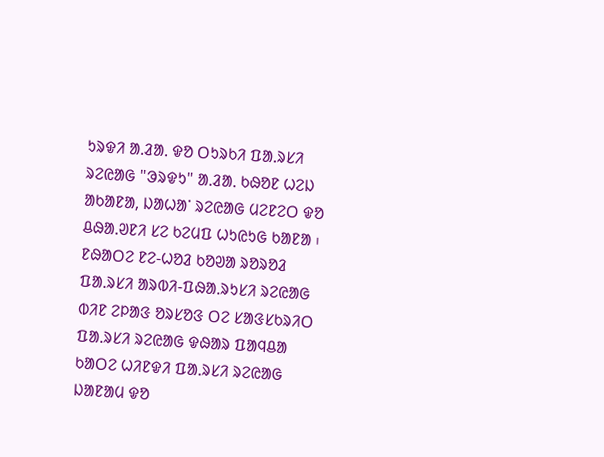ᱩᱨᱫᱤ ᱟᱹᱲᱟᱹ ᱫᱚ ᱛᱩᱨᱠᱤ ᱯᱟᱹᱨᱥᱤ ᱨᱮᱭᱟᱜ "ᱳᱨᱫᱩ" ᱟᱹᱲᱟᱹ ᱠᱷᱚᱱ ᱦᱮᱡ ᱟᱠᱟᱱᱟ, ᱡᱟᱦᱟᱸ ᱨᱮᱭᱟᱜ ᱢᱮᱱᱮᱛ ᱫᱚ ᱪᱷᱟᱹᱣᱱᱤ ᱥᱮ ᱠᱮᱢᱯ ᱦᱩᱭᱩᱜ ᱠᱟᱱᱟ ᱾ ᱱᱷᱟᱛᱮ ᱱᱮ-ᱦᱚᱲ ᱠᱚᱣᱟ ᱨᱚᱨᱚᱲ ᱯᱟᱹᱨᱥᱤ ᱟᱨᱵᱤ-ᱯᱷᱟᱹᱨᱩᱥᱤ ᱨᱮᱭᱟᱜ ᱵᱤᱱ ᱮᱞᱟᱝ ᱚᱨᱥᱚᱝ ᱛᱮ ᱥᱟᱝᱥᱠᱨᱤᱛ ᱯᱟᱹᱨᱥᱤ ᱨᱮᱭᱟᱜ ᱫᱷᱟᱨ ᱯᱟᱧᱪᱟ ᱠᱟᱛᱮ ᱦᱤᱱᱫᱤ ᱯᱟᱹᱨᱥᱤ ᱨᱮᱭᱟᱜ ᱡᱟᱱᱟᱢ ᱫᱚ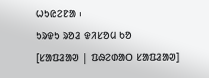ᱦᱩᱭᱮᱱᱟ ᱾
ᱩᱨᱫᱩ ᱨᱚᱲ ᱫᱤᱥᱚᱢ ᱠᱚ
[ᱥᱟᱯᱲᱟᱣ | ᱯᱷᱮᱰᱟᱛ ᱥᱟᱯᱲᱟᱣ]